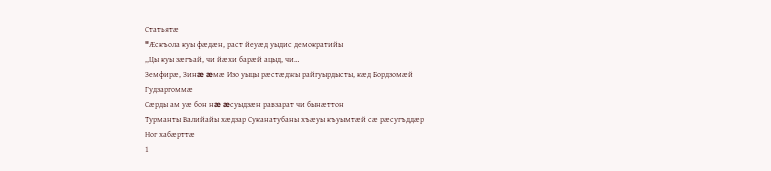Статьятæ
"Æскъола куы фæдæн, раст йеуæд уыдис демократийы
,,Цы куы зæгъай, чи йæхи барæй ацыд, чи…
Земфирæ, Зинæ æмæ Изо уыцы рæстæджы райгуырдысты, кæд Бордзомæй
Гудзаргоммæ
Сæрды ам уæ бон нæ æсуыдзæн равзарат чи бынæттон
Турманты Валийайы хæдзар Суканатубаны хъæуы къуымтæй сæ рæсугъддæр
Ног хабæрттæ
1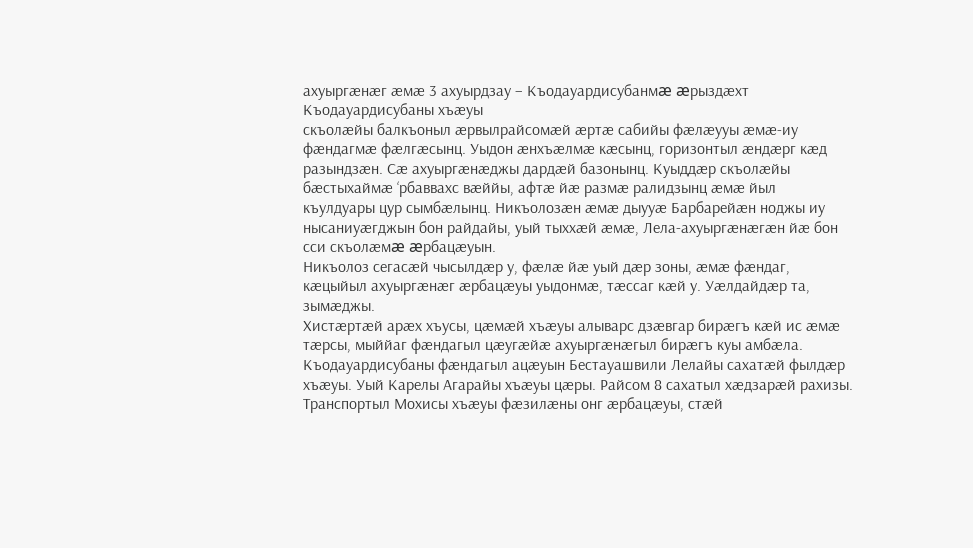ахуыргæнæг æмæ 3 ахуырдзау – Къодауардисубанмæ æрыздæхт
Къодауардисубаны хъæуы
скъолæйы балкъоныл æрвылрайсомæй æртæ сабийы фæлæууы æмæ-иу
фæндагмæ фæлгæсынц. Уыдон æнхъæлмæ кæсынц, горизонтыл æндæрг кæд
разындзæн. Сæ ахуыргæнæджы дардæй базонынц. Куыддæр скъолæйы
бæстыхаймæ ‘рбаввахс вæййы, афтæ йæ размæ ралидзынц æмæ йыл
къулдуары цур сымбæлынц. Никъолозæн æмæ дыууæ Барбарейæн ноджы иу
нысаниуæгджын бон райдайы, уый тыххæй æмæ, Лела-ахуыргæнæгæн йæ бон
сси скъолæмæ æрбацæуын.
Никъолоз сегасæй чысылдæр у, фæлæ йæ уый дæр зоны, æмæ фæндаг, кæцыйыл ахуыргæнæг æрбацæуы уыдонмæ, тæссаг кæй у. Уæлдайдæр та, зымæджы.
Хистæртæй арæх хъусы, цæмæй хъæуы алыварс дзæвгар бирæгъ кæй ис æмæ тæрсы, мыййаг фæндагыл цæугæйæ ахуыргæнæгыл бирæгъ куы амбæла.
Къодауардисубаны фæндагыл ацæуын Бестауашвили Лелайы сахатæй фылдæр хъæуы. Уый Карелы Агарайы хъæуы цæры. Райсом 8 сахатыл хæдзарæй рахизы. Транспортыл Мохисы хъæуы фæзилæны онг æрбацæуы, стæй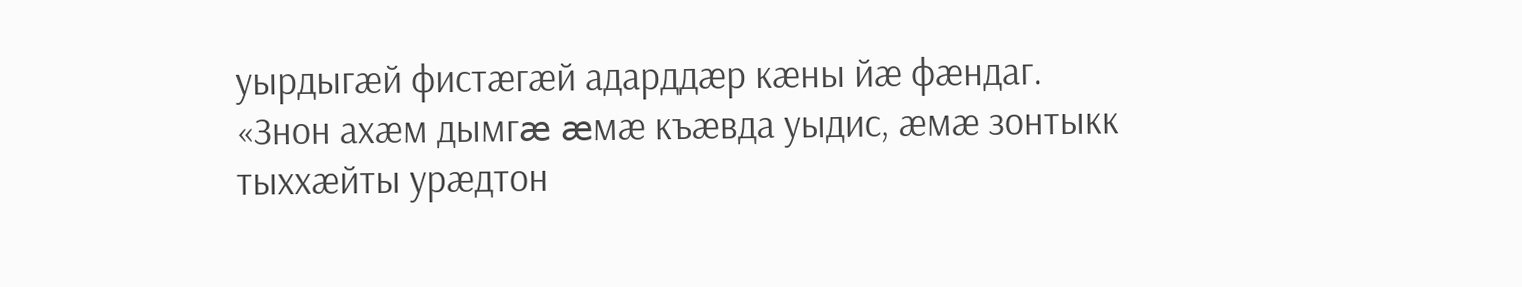уырдыгæй фистæгæй адарддæр кæны йæ фæндаг.
«Знон ахæм дымгæ æмæ къæвда уыдис, æмæ зонтыкк тыххæйты урæдтон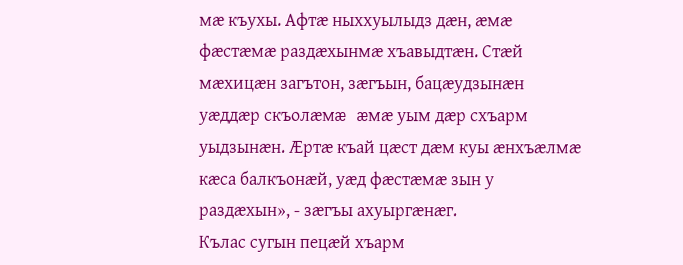мæ къухы. Афтæ ныххуылыдз дæн, æмæ фæстæмæ раздæхынмæ хъавыдтæн. Стæй мæхицæн загътон, зæгъын, бацæудзынæн уæддæр скъолæмæ æмæ уым дæр схъарм уыдзынæн. Æртæ къай цæст дæм куы æнхъæлмæ кæса балкъонæй, уæд фæстæмæ зын у раздæхын», - зæгъы ахуыргæнæг.
Кълас сугын пецæй хъарм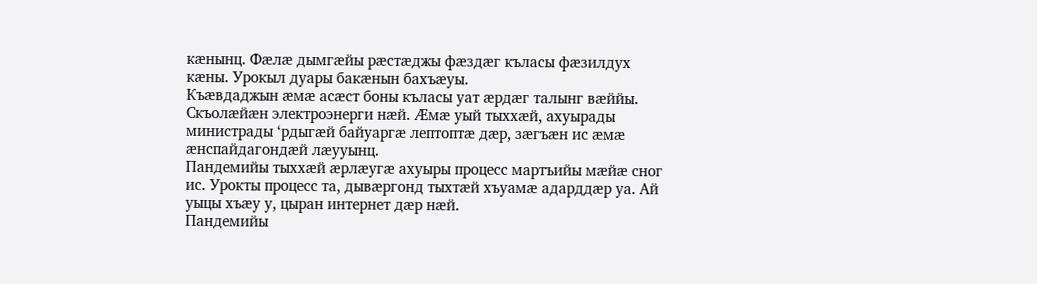кæнынц. Фæлæ дымгæйы рæстæджы фæздæг къласы фæзилдух кæны. Урокыл дуары бакæнын бахъæуы.
Къæвдаджын æмæ асæст боны къласы уат æрдæг талынг вæййы. Скъолæйæн электроэнерги нæй. Æмæ уый тыххæй, ахуырады министрады ‘рдыгæй байуаргæ лептоптæ дæр, зæгъæн ис æмæ æнспайдагондæй лæууынц.
Пандемийы тыххæй æрлæугæ ахуыры процесс мартъийы мæйæ сног ис. Урокты процесс та, дывæргонд тыхтæй хъуамæ адарддæр уа. Ай уыцы хъæу у, цыран интернет дæр нæй.
Пандемийы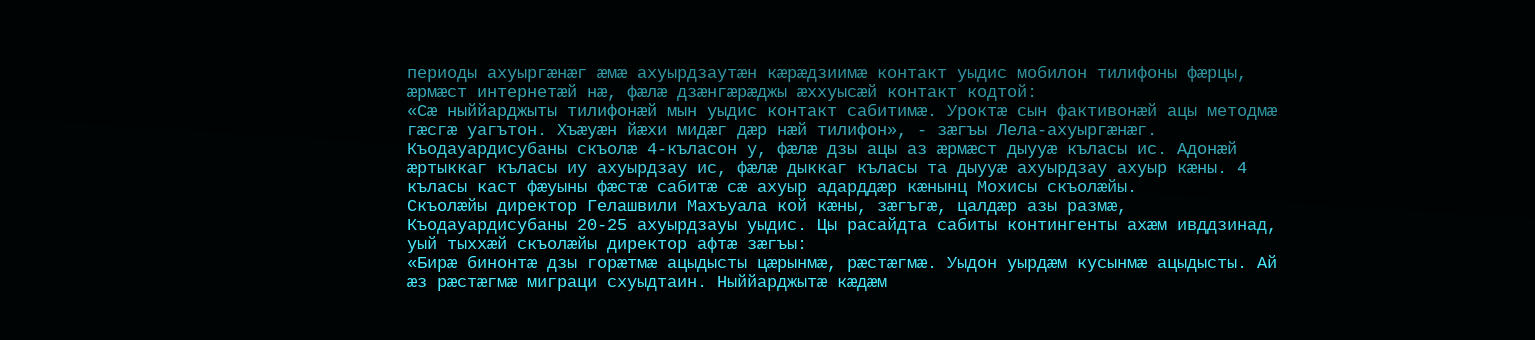периоды ахуыргæнæг æмæ ахуырдзаутæн кæрæдзиимæ контакт уыдис мобилон тилифоны фæрцы, æрмæст интернетæй нæ, фæлæ дзæнгæрæджы æххуысæй контакт кодтой:
«Сæ ныййарджыты тилифонæй мын уыдис контакт сабитимæ. Уроктæ сын фактивонæй ацы методмæ гæсгæ уагътон. Хъæуæн йæхи мидæг дæр нæй тилифон», - зæгъы Лела-ахуыргæнæг.
Къодауардисубаны скъолæ 4-къласон у, фæлæ дзы ацы аз æрмæст дыууæ къласы ис. Адонæй æртыккаг къласы иу ахуырдзау ис, фæлæ дыккаг къласы та дыууæ ахуырдзау ахуыр кæны. 4 къласы каст фæуыны фæстæ сабитæ сæ ахуыр адарддæр кæнынц Мохисы скъолæйы.
Скъолæйы директор Гелашвили Махъуала кой кæны, зæгъгæ, цалдæр азы размæ, Къодауардисубаны 20-25 ахуырдзауы уыдис. Цы расайдта сабиты контингенты ахæм ивддзинад, уый тыххæй скъолæйы директор афтæ зæгъы:
«Бирæ бинонтæ дзы горæтмæ ацыдысты цæрынмæ, рæстæгмæ. Уыдон уырдæм кусынмæ ацыдысты. Ай æз рæстæгмæ миграци схуыдтаин. Ныййарджытæ кæдæм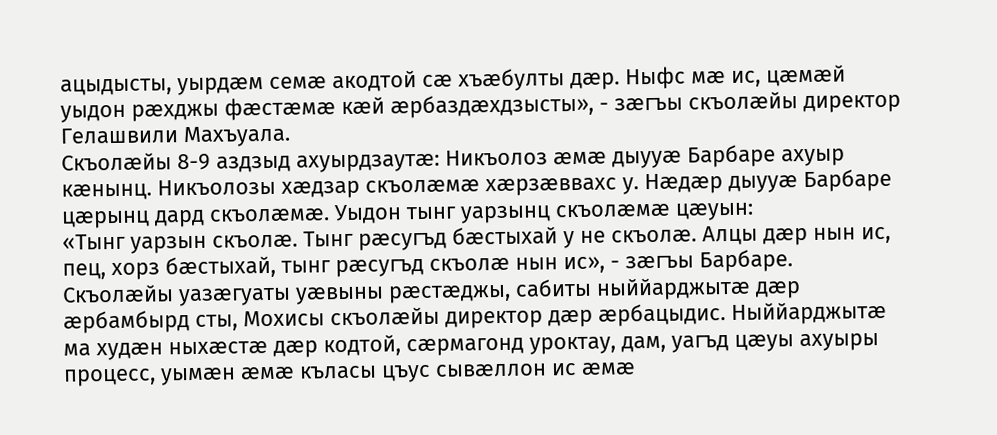ацыдысты, уырдæм семæ акодтой сæ хъæбулты дæр. Ныфс мæ ис, цæмæй уыдон рæхджы фæстæмæ кæй æрбаздæхдзысты», - зæгъы скъолæйы директор Гелашвили Махъуала.
Скъолæйы 8-9 аздзыд ахуырдзаутæ: Никъолоз æмæ дыууæ Барбаре ахуыр кæнынц. Никъолозы хæдзар скъолæмæ хæрзæввахс у. Нæдæр дыууæ Барбаре цæрынц дард скъолæмæ. Уыдон тынг уарзынц скъолæмæ цæуын:
«Тынг уарзын скъолæ. Тынг рæсугъд бæстыхай у не скъолæ. Алцы дæр нын ис, пец, хорз бæстыхай, тынг рæсугъд скъолæ нын ис», - зæгъы Барбаре.
Скъолæйы уазæгуаты уæвыны рæстæджы, сабиты ныййарджытæ дæр æрбамбырд сты, Мохисы скъолæйы директор дæр æрбацыдис. Ныййарджытæ ма худæн ныхæстæ дæр кодтой, сæрмагонд уроктау, дам, уагъд цæуы ахуыры процесс, уымæн æмæ къласы цъус сывæллон ис æмæ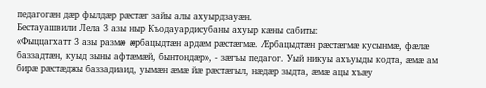педагогæн дæр фылдæр рæстæг зайы алы ахуырдзауæн.
Бестауашвили Лела 3 азы ныр Къодауардисубаны ахуыр кæны сабиты:
«Фыццагхатт 3 азы размæ æрбацыдтæн ардæм рæстæгмæ. Æрбацыдтæн рæстæгмæ кусынмæ, фæлæ баззадтæн, куыд зыны афтæмæй, бынтондæр», - зæгъы педагог. Уый никуы ахъуыды кодта, æмæ ам бирæ рæстæджы баззадиаид, уымæн æмæ йæ рæстæгыл, нæдæр зыдта, æмæ ацы хъæу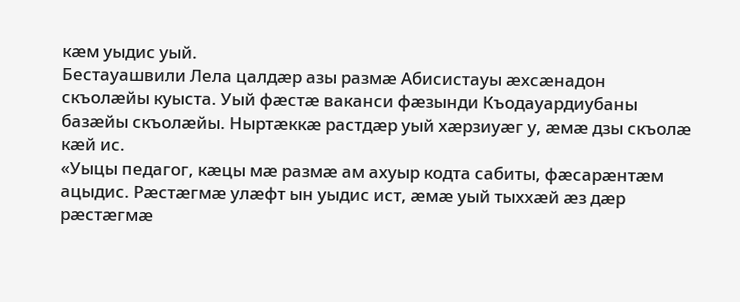кæм уыдис уый.
Бестауашвили Лела цалдæр азы размæ Абисистауы æхсæнадон скъолæйы куыста. Уый фæстæ ваканси фæзынди Къодауардиубаны базæйы скъолæйы. Ныртæккæ растдæр уый хæрзиуæг у, æмæ дзы скъолæ кæй ис.
«Уыцы педагог, кæцы мæ размæ ам ахуыр кодта сабиты, фæсарæнтæм ацыдис. Рæстæгмæ улæфт ын уыдис ист, æмæ уый тыххæй æз дæр рæстæгмæ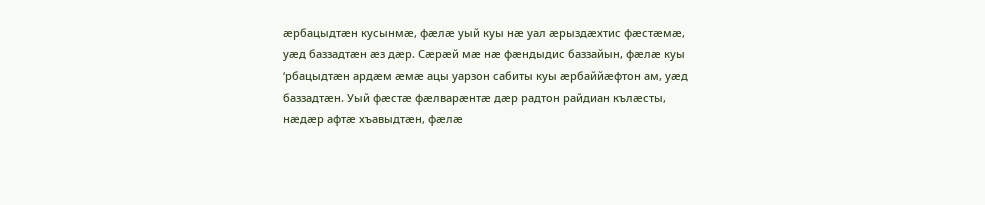æрбацыдтæн кусынмæ, фæлæ уый куы нæ уал æрыздæхтис фæстæмæ, уæд баззадтæн æз дæр. Сæрæй мæ нæ фæндыдис баззайын, фæлæ куы ‘рбацыдтæн ардæм æмæ ацы уарзон сабиты куы æрбаййæфтон ам, уæд баззадтæн. Уый фæстæ фæлварæнтæ дæр радтон райдиан кълæсты, нæдæр афтæ хъавыдтæн, фæлæ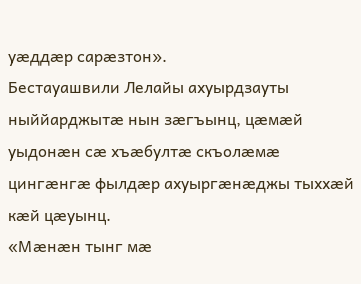уæддæр сарæзтон».
Бестауашвили Лелайы ахуырдзауты ныййарджытæ нын зæгъынц, цæмæй уыдонæн сæ хъæбултæ скъолæмæ цингæнгæ фылдæр ахуыргæнæджы тыххæй кæй цæуынц.
«Мæнæн тынг мæ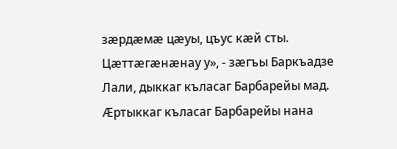зæрдæмæ цæуы, цъус кæй сты. Цæттæгæнæнау у», - зæгъы Баркъадзе Лали, дыккаг къласаг Барбарейы мад.
Æртыккаг къласаг Барбарейы нана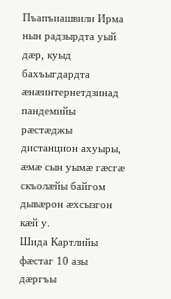Пъапъиашвили Ирма нын радзырдта уый дæр, куыд бахъыгдардта æнæинтернетдзинад пандемийы рæстæджы дистанцион ахуыры, æмæ сын уымæ гæсгæ скъолæйы байгом дывæрон æхсызгон кæй у.
Шида Картлийы фæстаг 10 азы дæргъы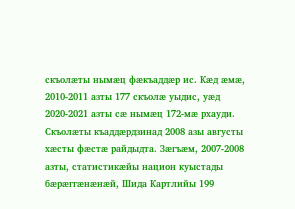скъолæты нымæц фæкъаддæр ис. Кæд æмæ, 2010-2011 азты 177 скъолæ уыдис, уæд 2020-2021 азты сæ нымæц 172-мæ рхауди. Скъолæты къаддæрдзинад 2008 азы августы хæсты фæстæ райдыдта. Зæгъæм, 2007-2008 азты, статистикæйы национ куыстады бæрæггæнæнæй, Шида Картлийы 199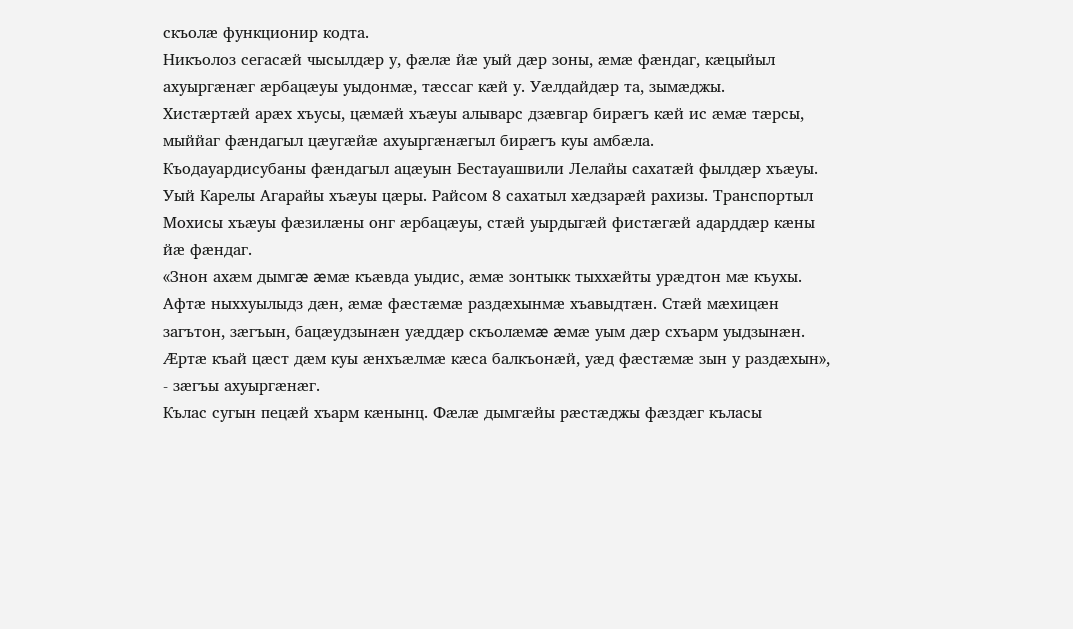скъолæ функционир кодта.
Никъолоз сегасæй чысылдæр у, фæлæ йæ уый дæр зоны, æмæ фæндаг, кæцыйыл ахуыргæнæг æрбацæуы уыдонмæ, тæссаг кæй у. Уæлдайдæр та, зымæджы.
Хистæртæй арæх хъусы, цæмæй хъæуы алыварс дзæвгар бирæгъ кæй ис æмæ тæрсы, мыййаг фæндагыл цæугæйæ ахуыргæнæгыл бирæгъ куы амбæла.
Къодауардисубаны фæндагыл ацæуын Бестауашвили Лелайы сахатæй фылдæр хъæуы. Уый Карелы Агарайы хъæуы цæры. Райсом 8 сахатыл хæдзарæй рахизы. Транспортыл Мохисы хъæуы фæзилæны онг æрбацæуы, стæй уырдыгæй фистæгæй адарддæр кæны йæ фæндаг.
«Знон ахæм дымгæ æмæ къæвда уыдис, æмæ зонтыкк тыххæйты урæдтон мæ къухы. Афтæ ныххуылыдз дæн, æмæ фæстæмæ раздæхынмæ хъавыдтæн. Стæй мæхицæн загътон, зæгъын, бацæудзынæн уæддæр скъолæмæ æмæ уым дæр схъарм уыдзынæн. Æртæ къай цæст дæм куы æнхъæлмæ кæса балкъонæй, уæд фæстæмæ зын у раздæхын», - зæгъы ахуыргæнæг.
Кълас сугын пецæй хъарм кæнынц. Фæлæ дымгæйы рæстæджы фæздæг къласы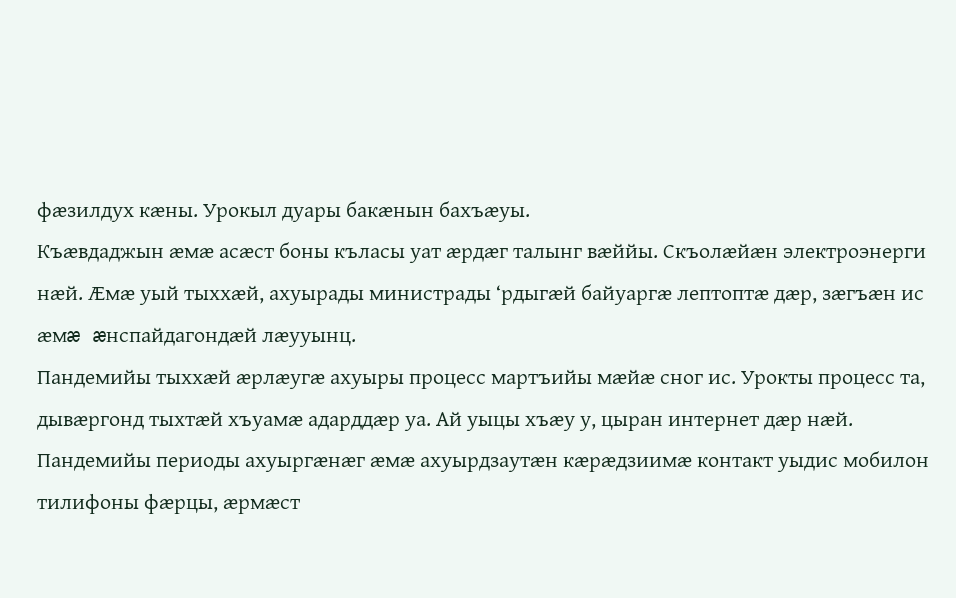фæзилдух кæны. Урокыл дуары бакæнын бахъæуы.
Къæвдаджын æмæ асæст боны къласы уат æрдæг талынг вæййы. Скъолæйæн электроэнерги нæй. Æмæ уый тыххæй, ахуырады министрады ‘рдыгæй байуаргæ лептоптæ дæр, зæгъæн ис æмæ æнспайдагондæй лæууынц.
Пандемийы тыххæй æрлæугæ ахуыры процесс мартъийы мæйæ сног ис. Урокты процесс та, дывæргонд тыхтæй хъуамæ адарддæр уа. Ай уыцы хъæу у, цыран интернет дæр нæй.
Пандемийы периоды ахуыргæнæг æмæ ахуырдзаутæн кæрæдзиимæ контакт уыдис мобилон тилифоны фæрцы, æрмæст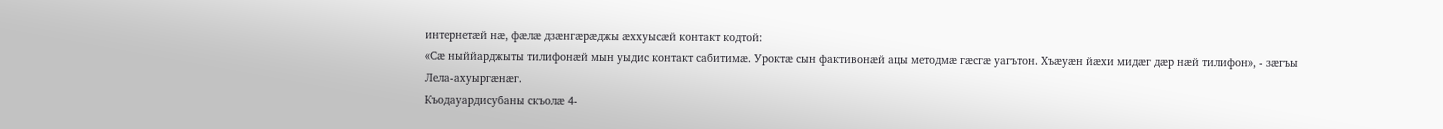интернетæй нæ, фæлæ дзæнгæрæджы æххуысæй контакт кодтой:
«Сæ ныййарджыты тилифонæй мын уыдис контакт сабитимæ. Уроктæ сын фактивонæй ацы методмæ гæсгæ уагътон. Хъæуæн йæхи мидæг дæр нæй тилифон», - зæгъы Лела-ахуыргæнæг.
Къодауардисубаны скъолæ 4-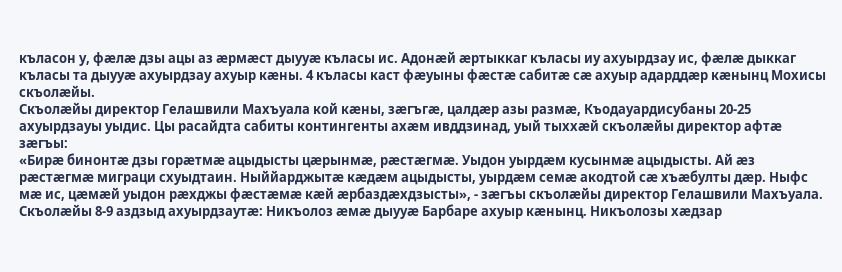къласон у, фæлæ дзы ацы аз æрмæст дыууæ къласы ис. Адонæй æртыккаг къласы иу ахуырдзау ис, фæлæ дыккаг къласы та дыууæ ахуырдзау ахуыр кæны. 4 къласы каст фæуыны фæстæ сабитæ сæ ахуыр адарддæр кæнынц Мохисы скъолæйы.
Скъолæйы директор Гелашвили Махъуала кой кæны, зæгъгæ, цалдæр азы размæ, Къодауардисубаны 20-25 ахуырдзауы уыдис. Цы расайдта сабиты контингенты ахæм ивддзинад, уый тыххæй скъолæйы директор афтæ зæгъы:
«Бирæ бинонтæ дзы горæтмæ ацыдысты цæрынмæ, рæстæгмæ. Уыдон уырдæм кусынмæ ацыдысты. Ай æз рæстæгмæ миграци схуыдтаин. Ныййарджытæ кæдæм ацыдысты, уырдæм семæ акодтой сæ хъæбулты дæр. Ныфс мæ ис, цæмæй уыдон рæхджы фæстæмæ кæй æрбаздæхдзысты», - зæгъы скъолæйы директор Гелашвили Махъуала.
Скъолæйы 8-9 аздзыд ахуырдзаутæ: Никъолоз æмæ дыууæ Барбаре ахуыр кæнынц. Никъолозы хæдзар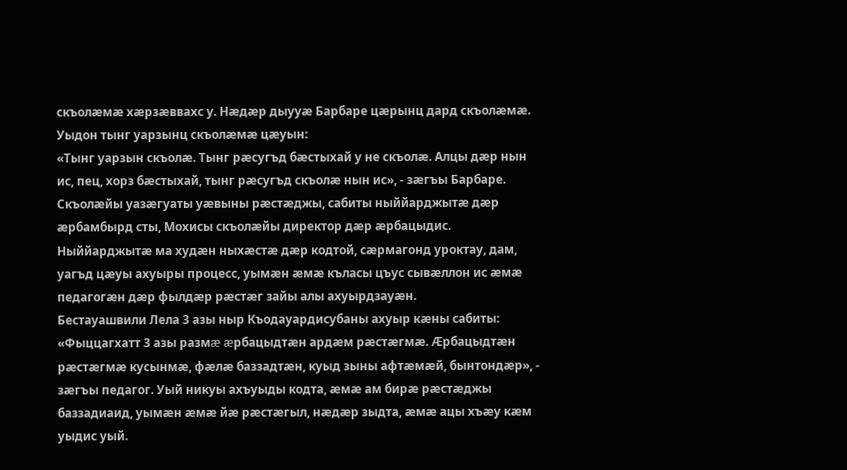скъолæмæ хæрзæввахс у. Нæдæр дыууæ Барбаре цæрынц дард скъолæмæ. Уыдон тынг уарзынц скъолæмæ цæуын:
«Тынг уарзын скъолæ. Тынг рæсугъд бæстыхай у не скъолæ. Алцы дæр нын ис, пец, хорз бæстыхай, тынг рæсугъд скъолæ нын ис», - зæгъы Барбаре.
Скъолæйы уазæгуаты уæвыны рæстæджы, сабиты ныййарджытæ дæр æрбамбырд сты, Мохисы скъолæйы директор дæр æрбацыдис. Ныййарджытæ ма худæн ныхæстæ дæр кодтой, сæрмагонд уроктау, дам, уагъд цæуы ахуыры процесс, уымæн æмæ къласы цъус сывæллон ис æмæ педагогæн дæр фылдæр рæстæг зайы алы ахуырдзауæн.
Бестауашвили Лела 3 азы ныр Къодауардисубаны ахуыр кæны сабиты:
«Фыццагхатт 3 азы размæ æрбацыдтæн ардæм рæстæгмæ. Æрбацыдтæн рæстæгмæ кусынмæ, фæлæ баззадтæн, куыд зыны афтæмæй, бынтондæр», - зæгъы педагог. Уый никуы ахъуыды кодта, æмæ ам бирæ рæстæджы баззадиаид, уымæн æмæ йæ рæстæгыл, нæдæр зыдта, æмæ ацы хъæу кæм уыдис уый.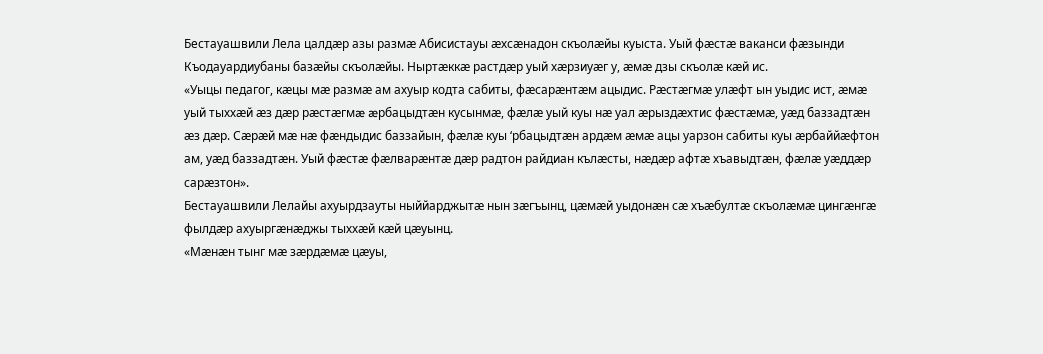Бестауашвили Лела цалдæр азы размæ Абисистауы æхсæнадон скъолæйы куыста. Уый фæстæ ваканси фæзынди Къодауардиубаны базæйы скъолæйы. Ныртæккæ растдæр уый хæрзиуæг у, æмæ дзы скъолæ кæй ис.
«Уыцы педагог, кæцы мæ размæ ам ахуыр кодта сабиты, фæсарæнтæм ацыдис. Рæстæгмæ улæфт ын уыдис ист, æмæ уый тыххæй æз дæр рæстæгмæ æрбацыдтæн кусынмæ, фæлæ уый куы нæ уал æрыздæхтис фæстæмæ, уæд баззадтæн æз дæр. Сæрæй мæ нæ фæндыдис баззайын, фæлæ куы ‘рбацыдтæн ардæм æмæ ацы уарзон сабиты куы æрбаййæфтон ам, уæд баззадтæн. Уый фæстæ фæлварæнтæ дæр радтон райдиан кълæсты, нæдæр афтæ хъавыдтæн, фæлæ уæддæр сарæзтон».
Бестауашвили Лелайы ахуырдзауты ныййарджытæ нын зæгъынц, цæмæй уыдонæн сæ хъæбултæ скъолæмæ цингæнгæ фылдæр ахуыргæнæджы тыххæй кæй цæуынц.
«Мæнæн тынг мæ зæрдæмæ цæуы,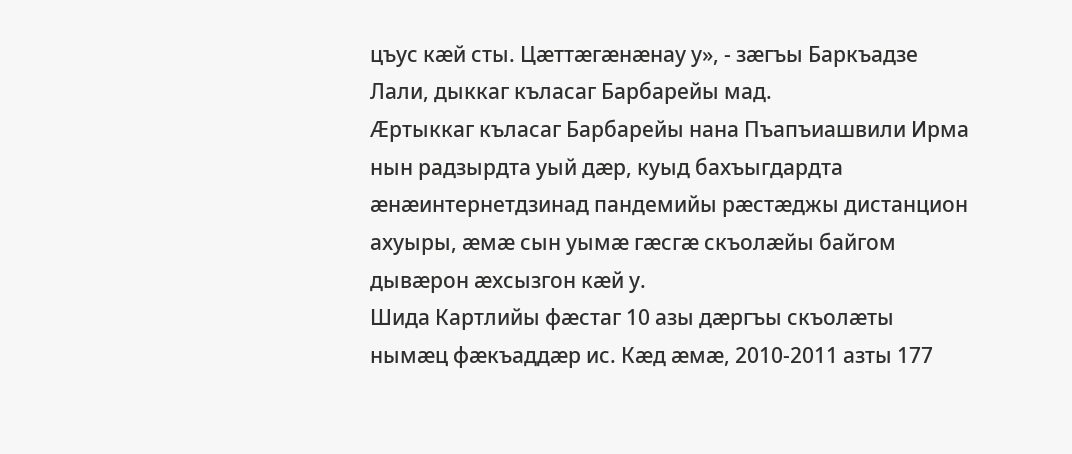цъус кæй сты. Цæттæгæнæнау у», - зæгъы Баркъадзе Лали, дыккаг къласаг Барбарейы мад.
Æртыккаг къласаг Барбарейы нана Пъапъиашвили Ирма нын радзырдта уый дæр, куыд бахъыгдардта æнæинтернетдзинад пандемийы рæстæджы дистанцион ахуыры, æмæ сын уымæ гæсгæ скъолæйы байгом дывæрон æхсызгон кæй у.
Шида Картлийы фæстаг 10 азы дæргъы скъолæты нымæц фæкъаддæр ис. Кæд æмæ, 2010-2011 азты 177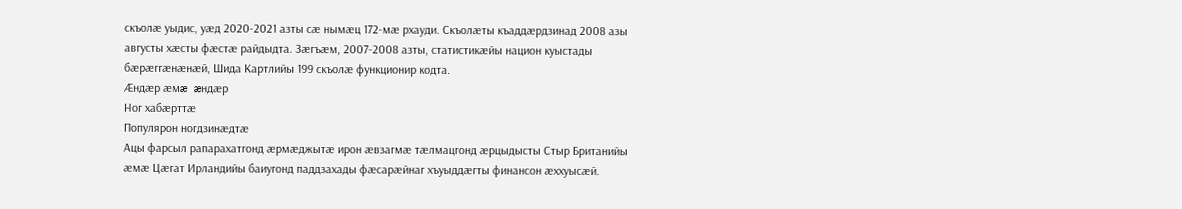скъолæ уыдис, уæд 2020-2021 азты сæ нымæц 172-мæ рхауди. Скъолæты къаддæрдзинад 2008 азы августы хæсты фæстæ райдыдта. Зæгъæм, 2007-2008 азты, статистикæйы национ куыстады бæрæггæнæнæй, Шида Картлийы 199 скъолæ функционир кодта.
Æндæр æмæ æндæр
Ног хабæрттæ
Популярон ногдзинæдтæ
Ацы фарсыл рапарахатгонд æрмæджытæ ирон æвзагмæ тæлмацгонд æрцыдысты Стыр Британийы æмæ Цæгат Ирландийы баиугонд паддзахады фæсарæйнаг хъуыддæгты финансон æххуысæй.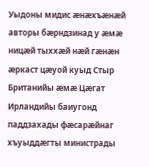Уыдоны мидис æнæхъæнæй авторы бæрндзинад у æмæ ницæй тыххæй нæй гæнæн æркаст цæуой куыд Стыр Британийы æмæ Цæгат Ирландийы баиугонд паддзахады фæсарæйнаг хъуыддæгты министрады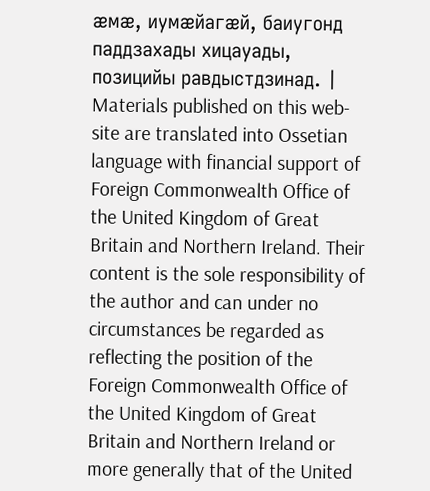æмæ, иумæйагæй, баиугонд паддзахады хицауады, позицийы равдыстдзинад. |
Materials published on this web-site are translated into Ossetian language with financial support of Foreign Commonwealth Office of the United Kingdom of Great Britain and Northern Ireland. Their content is the sole responsibility of the author and can under no circumstances be regarded as reflecting the position of the Foreign Commonwealth Office of the United Kingdom of Great Britain and Northern Ireland or more generally that of the United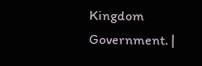Kingdom Government. |